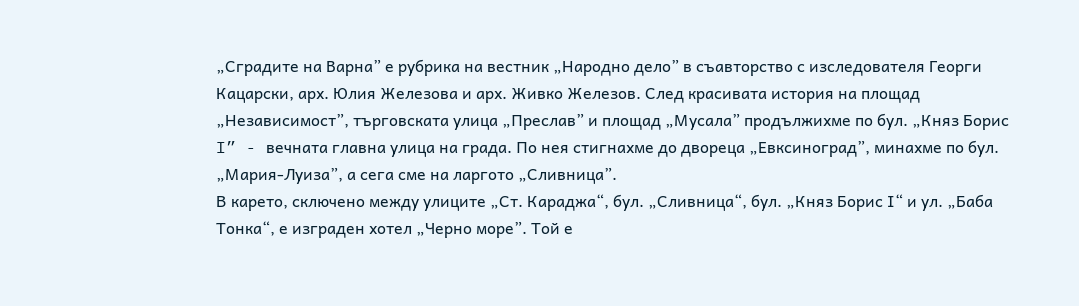„Сградите на Bарна” е рубрика на вестник „Народно дело” в съавторство с изследователя Георги Кацарски, арх. Юлия Железова и арх. Живко Железов. След красивата история на площад „Независимост”, търговската улица „Преслав” и площад „Мусала” продължихме по бул. „Княз Борис I” - вечната главна улица на града. По нея стигнахме до двореца „Евксиноград”, минахме по бул. „Мария-Луиза”, а сега сме на ларгото „Сливница”.
В карето, сключено между улиците „Ст. Караджа“, бул. „Сливница“, бул. „Княз Борис І“ и ул. „Баба Тонка“, е изграден хотел „Черно море”. Той е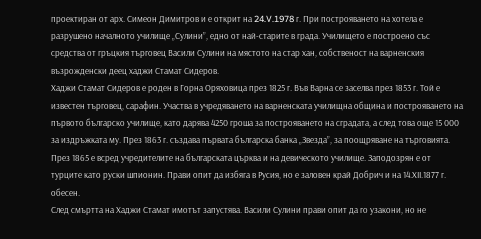проектиран от арх. Симеон Димитров и е открит на 24.V.1978 г. При построяването на хотела е разрушено началното училище „Сулини”, едно от най-старите в града. Училището е построено със средства от гръцкия търговец Васили Сулини на мястото на стар хан, собственост на варненския възрожденски деец хаджи Стамат Сидеров.
Хаджи Стамат Сидеров е роден в Горна Оряховица през 1825 г. Във Варна се заселва през 1853 г. Той е известен търговец, сарафин. Участва в учредяването на варненската училищна община и построяването на първото българско училище, като дарява 4250 гроша за построяването на сградата, а след това още 15 000 за издръжката му. През 1863 г. създава първата българска банка „Звезда”, за поощряване на търговията. През 1865 е всред учредителите на българската църква и на девическото училище. Заподозрян е от турците като руски шпионин. Прави опит да избяга в Русия, но е заловен край Добрич и на 14.ХІІ.1877 г. обесен.
След смъртта на Хаджи Стамат имотът запустява. Васили Сулини прави опит да го узакони, но не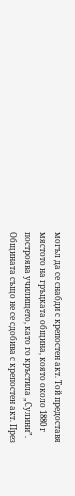могъл да се снабди с крепостен акт. Той предоставя мястото на гръцката община, която около 1880 г построява училището, като го кръстила „Сулини”. Общината също не се сдобива с крепостен акт. През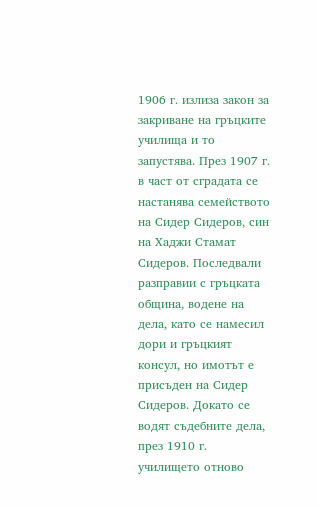1906 г. излиза закон за закриване на гръцките училища и то запустява. През 1907 г. в част от сградата се настанява семейството на Сидер Сидеров, син на Хаджи Стамат Сидеров. Последвали разправии с гръцката община, водене на дела, като се намесил дори и гръцкият консул, но имотът е присъден на Сидер Сидеров. Докато се водят съдебните дела, през 1910 г. училището отново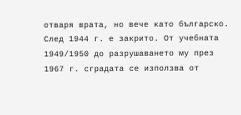отваря врата, но вече като българско. След 1944 г. е закрито. От учебната 1949/1950 до разрушаването му през 1967 г. сградата се използва от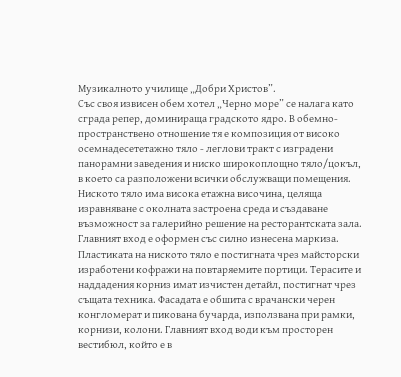Музикалното училище „Добри Христов”.
Със своя извисен обем хотел „Черно море” се налага като сграда репер, доминираща градското ядро. В обемно-пространствено отношение тя е композиция от високо осемнадесететажно тяло - леглови тракт с изградени панорамни заведения и ниско широкоплощно тяло/цокъл, в което са разположени всички обслужващи помещения. Ниското тяло има висока етажна височина, целяща изравняване с околната застроена среда и създаване възможност за галерийно решение на ресторантската зала. Главният вход е оформен със силно изнесена маркиза. Пластиката на ниското тяло е постигната чрез майсторски изработени кофражи на повтаряемите портици. Терасите и наддадения корниз имат изчистен детайл, постигнат чрез същата техника. Фасадата е обшита с врачански черен конгломерат и пикована бучарда, използвана при рамки, корнизи, колони. Главният вход води към просторен вестибюл, който е в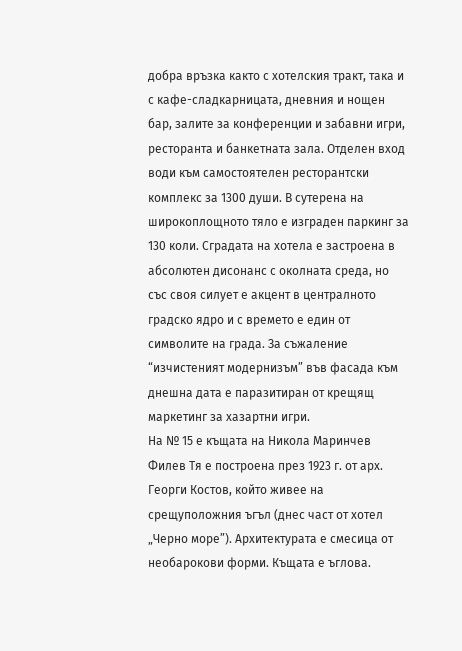добра връзка както с хотелския тракт, така и с кафе-сладкарницата, дневния и нощен бар, залите за конференции и забавни игри, ресторанта и банкетната зала. Отделен вход води към самостоятелен ресторантски комплекс за 1300 души. В сутерена на широкоплощното тяло е изграден паркинг за 130 коли. Сградата на хотела е застроена в абсолютен дисонанс с околната среда, но със своя силует е акцент в централното градско ядро и с времето е един от символите на града. За съжаление “изчистеният модернизъм” във фасада към днешна дата е паразитиран от крещящ маркетинг за хазартни игри.
На № 15 е къщата на Никола Маринчев Филев Тя е построена през 1923 г. от арх. Георги Костов, който живее на срещуположния ъгъл (днес част от хотел „Черно море”). Архитектурата е смесица от необарокови форми. Къщата е ъглова.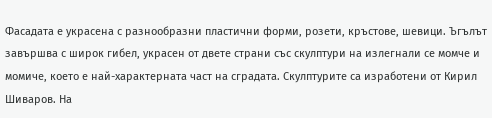Фасадата е украсена с разнообразни пластични форми, розети, кръстове, шевици. Ъгълът завършва с широк гибел, украсен от двете страни със скулптури на излегнали се момче и момиче, което е най-характерната част на сградата. Скулптурите са изработени от Кирил Шиваров. На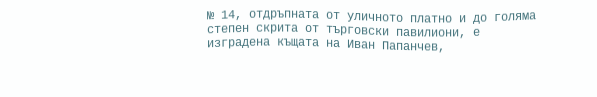№ 14, отдръпната от уличното платно и до голяма степен скрита от търговски павилиони, е изградена къщата на Иван Папанчев,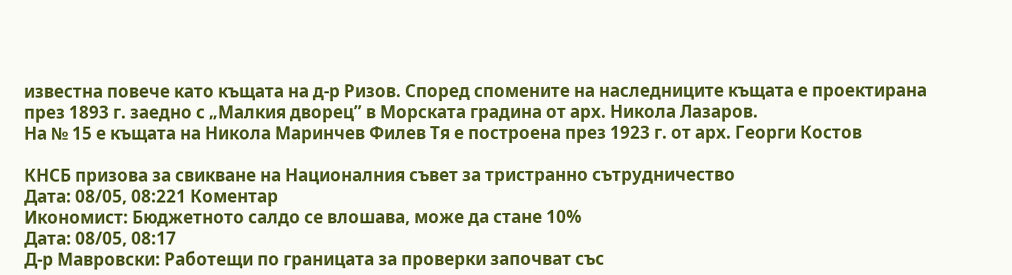известна повече като къщата на д-р Ризов. Според спомените на наследниците къщата е проектирана през 1893 г. заедно с „Малкия дворец” в Морската градина от арх. Никола Лазаров.
На № 15 е къщата на Никола Маринчев Филев Тя е построена през 1923 г. от арх. Георги Костов

КНСБ призова за свикване на Националния съвет за тристранно сътрудничество
Дата: 08/05, 08:221 Коментар
Икономист: Бюджетното салдо се влошава, може да стане 10%
Дата: 08/05, 08:17
Д-р Мавровски: Работещи по границата за проверки започват със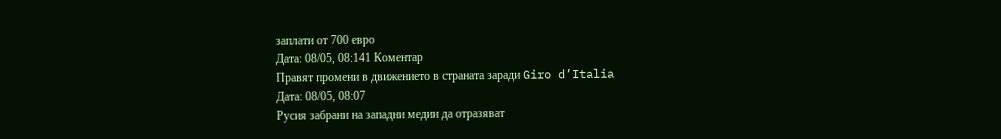заплати от 700 евро
Дата: 08/05, 08:141 Коментар
Правят промени в движението в страната заради Giro d’Italia
Дата: 08/05, 08:07
Русия забрани на западни медии да отразяват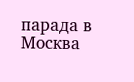парада в Москва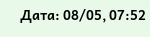Дата: 08/05, 07:52